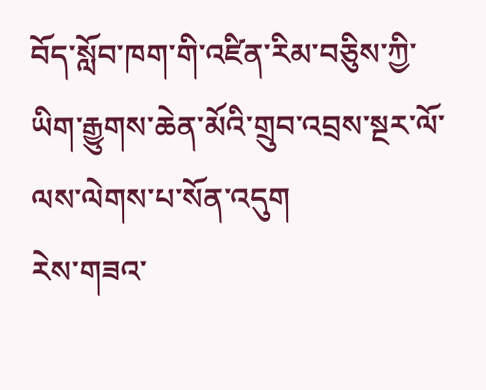བོད་སློབ་ཁག་གི་འཛིན་རིམ་བཅིུས་ཀྱི་ཡིག་རྒྱུགས་ཆེན་མོའི་གྲུབ་འབྲས་སྔར་ལོ་ལས་ལེགས་པ་སོན་འདུག
རེས་གཟའ་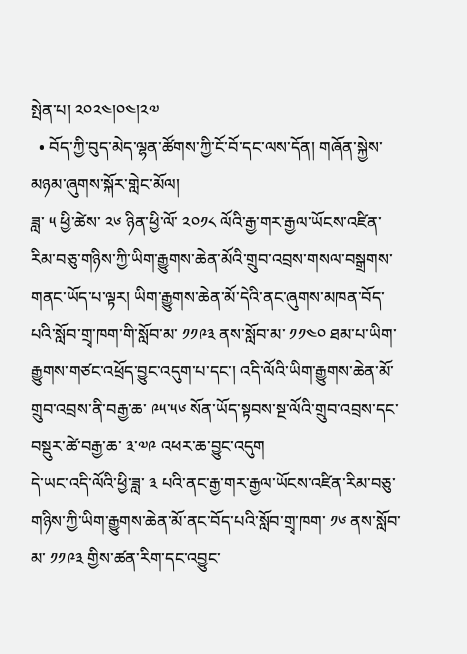སྤེན་པ། ༢༠༢༤།༠༤།༢༧
  • བོད་ཀྱི་བུད་མེད་ལྷན་ཚོགས་ཀྱི་ངོ་བོ་དང་ལས་དོན། གཞོན་སྐྱེས་མཉམ་ཞུགས་སྐོར་གླེང་མོལ།
ཟླ་ ༥ ཕྱི་ཚེས་ ༢༦ ཉིན་ཕྱི་ལོ་ ༢༠༡༨ ལོའི་རྒྱ་གར་རྒྱལ་ཡོངས་འཛིན་རིམ་བཅུ་གཉིས་ཀྱི་ཡིག་རྒྱུགས་ཆེན་མོའི་གྲུབ་འབྲས་གསལ་བསྒྲགས་གནང་ཡོད་པ་ལྟར། ཡིག་རྒྱུགས་ཆེན་མོ་དེའི་ནང་ཞུགས་མཁན་བོད་པའི་སློབ་གྲྭ་ཁག་གི་སློབ་མ་ ༡༡༩༣ ནས་སློབ་མ་ ༡༡༤༠ ཐམ་པ་ཡིག་རྒྱུགས་གཙང་འཕྲོད་བྱུང་འདུག་པ་དང་། འདི་ལོའི་ཡིག་རྒྱུགས་ཆེན་མོ་གྲུབ་འབྲས་ནི་བརྒྱ་ཆ་ ༩༥་༥༦ སོན་ཡོད་སྟབས་སྔ་ལོའི་གྲུབ་འབྲས་དང་བསྡུར་ཚེ་བརྒྱ་ཆ་ ༣་༧༩ འཕར་ཆ་བྱུང་འདུག
དེ་ཡང་འདི་ལོའི་ཕྱི་ཟླ་ ༣ པའི་ནང་རྒྱ་གར་རྒྱལ་ཡོངས་འཛིན་རིམ་བཅུ་གཉིས་ཀྱི་ཡིག་རྒྱུགས་ཆེན་མོ་ནང་བོད་པའི་སློབ་གྲྭ་ཁག་ ༡༦ ནས་སློབ་མ་ ༡༡༩༣ གྱིས་ཚན་རིག་དང་འབྱུང་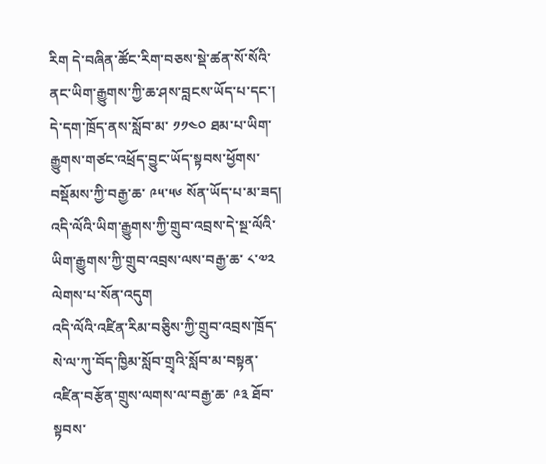རིག དེ་བཞིན་ཚོང་རིག་བཅས་སྡེ་ཚན་སོ་སོའི་ནང་ཡིག་རྒྱུགས་ཀྱི་ཆ་ཤས་བླངས་ཡོད་པ་དང་། དེ་དག་ཁྲོད་ནས་སློབ་མ་ ༡༡༤༠ ཐམ་པ་ཡིག་རྒྱུགས་གཙང་འཕྲོད་བྱུང་ཡོད་སྟབས་ཕྱོགས་བསྡོམས་ཀྱི་བརྒྱ་ཆ་ ༩༥་༥༦ སོན་ཡོད་པ་མ་ཟད། འདི་ལོའི་ཡིག་རྒྱུགས་ཀྱི་གྲུབ་འབྲས་དེ་སྔ་ལོའི་ཡིག་རྒྱུགས་ཀྱི་གྲུབ་འབྲས་ལས་བརྒྱ་ཆ་ ༨་༧༢ ལེགས་པ་སོན་འདུག
འདི་ལོའི་འཛིན་རིམ་བཅིུས་ཀྱི་གྲུབ་འབྲས་ཁྲོད་སེ་ལ་ཀུ་བོད་ཁྱིམ་སློབ་གྲྭའི་སློབ་མ་བསྟན་འཛིན་བརྩོན་གྲུས་ལགས་ལ་བརྒྱ་ཆ་ ༩༣ ཐོབ་སྟབས་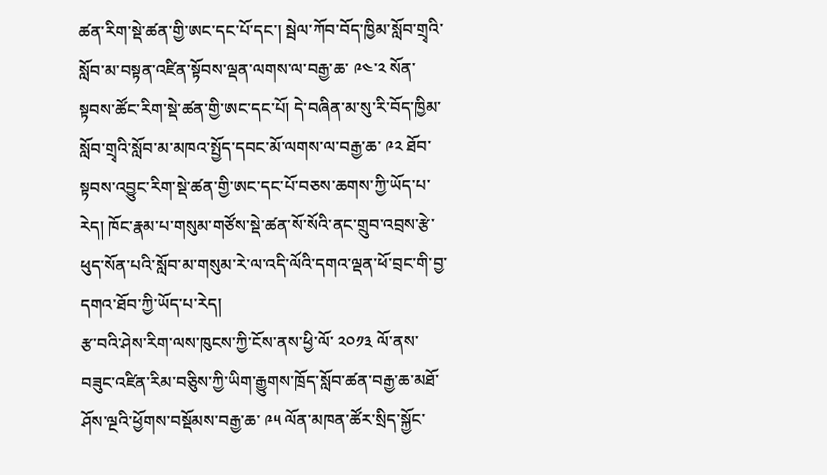ཚན་རིག་སྡེ་ཚན་གྱི་ཨང་དང་པོ་དང་། སྦེལ་ཀོབ་བོད་ཁྱིམ་སློབ་གྲྭའི་སློབ་མ་བསྟན་འཛིན་སྟོབས་ལྡན་ལགས་ལ་བརྒྱ་ཆ་ ༩༤་༢ སོན་སྟབས་ཚོང་རིག་སྡེ་ཚན་གྱི་ཨང་དང་པོ། དེ་བཞིན་མ་སུ་རི་བོད་ཁྱིམ་སློབ་གྲྭའི་སློབ་མ་མཁའ་སྤྱོད་དབང་མོ་ལགས་ལ་བརྒྱ་ཆ་ ༩༢ ཐོབ་སྟབས་འབྱུང་རིག་སྡེ་ཚན་གྱི་ཨང་དང་པོ་བཅས་ཆགས་ཀྱི་ཡོད་པ་རེད། ཁོང་རྣམ་པ་གསུམ་གཙོས་སྡེ་ཚན་སོ་སོའི་ནང་གྲུབ་འབྲས་རྩེ་ཕུད་སོན་པའི་སློབ་མ་གསུམ་རེ་ལ་འདི་ལོའི་དགའ་ལྡན་ཕོ་བྲང་གི་བྱ་དགའ་ཐོབ་ཀྱི་ཡོད་པ་རེད།
རྩ་བའི་ཤེས་རིག་ལས་ཁུངས་ཀྱི་ངོས་ནས་ཕྱི་ལོ་ ༢༠༡༣ ལོ་ནས་བཟུང་འཛིན་རིམ་བཅིུས་ཀྱི་ཡིག་རྒྱུགས་ཁྲོད་སློབ་ཚན་བརྒྱ་ཆ་མཐོ་ཤོས་ལྔའི་ཕྱོགས་བསྡོམས་བརྒྱ་ཆ་ ༩༥ ལོན་མཁན་ཚོར་སྲིད་སྐྱོང་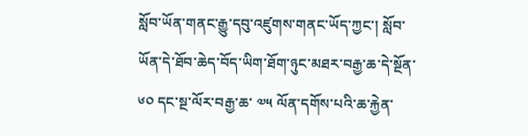སློབ་ཡོན་གནང་རྒྱུ་དབུ་འཛུགས་གནང་ཡོད་ཀྱང་། སློབ་ཡོན་དེ་ཐོབ་ཆེད་བོད་ཡིག་ཐོག་ཉུང་མཐར་བརྒྱ་ཆ་དེ་སྔོན་ ༦༠ དང་སྔ་ལོར་བརྒྱ་ཆ་ ༧༥ ལོན་དགོས་པའི་ཆ་རྐྱེན་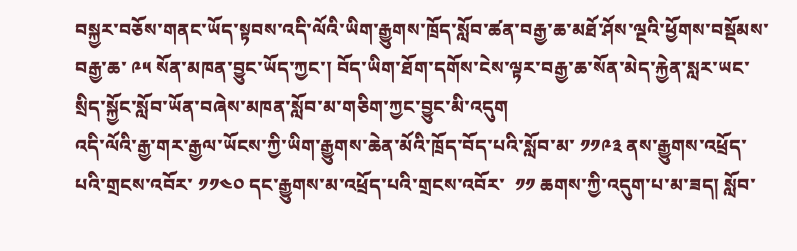བསྐྱར་བཅོས་གནང་ཡོད་སྟབས་འདི་ལོའི་ཡིག་རྒྱུགས་ཁྲོད་སློབ་ཚན་བརྒྱ་ཆ་མཐོ་ཤོས་ལྔའི་ཕྱོགས་བསྡོམས་བརྒྱ་ཆ་ ༩༥ སོན་མཁན་བྱུང་ཡོད་ཀྱང་། བོད་ཡིག་ཐོག་དགོས་ངེས་ལྟར་བརྒྱ་ཆ་སོན་མེད་རྐྱེན་སླར་ཡང་སྲིད་སྐྱོང་སློབ་ཡོན་བཞེས་མཁན་སློབ་མ་གཅིག་ཀྱང་བྱུང་མི་འདུག
འདི་ལོའི་རྒྱ་གར་རྒྱལ་ཡོངས་ཀྱི་ཡིག་རྒྱུགས་ཆེན་མོའི་ཁྲོད་བོད་པའི་སློབ་མ་ ༡༡༩༣ ནས་རྒྱུགས་འཕྲོད་པའི་གྲངས་འབོར་ ༡༡༤༠ དང་རྒྱུགས་མ་འཕྲོད་པའི་གྲངས་འབོར་  ༡༡ ཆགས་ཀྱི་འདུག་པ་མ་ཟད། སློབ་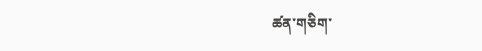ཚན་གཅིག་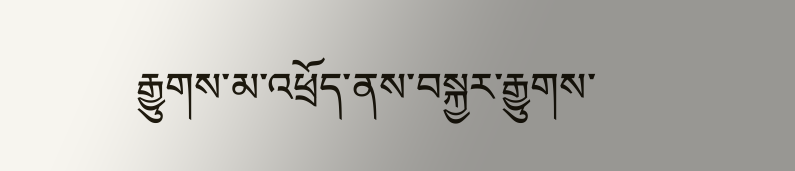རྒྱུགས་མ་འཕྲོད་ནས་བསྐྱར་རྒྱུགས་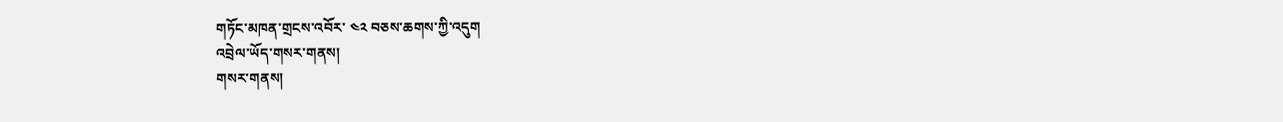གཏོང་མཁན་གྲངས་འབོར་ ༤༢ བཅས་ཆགས་ཀྱི་འདུག
འབྲེལ་ཡོད་གསར་གནས།
གསར་གནས།